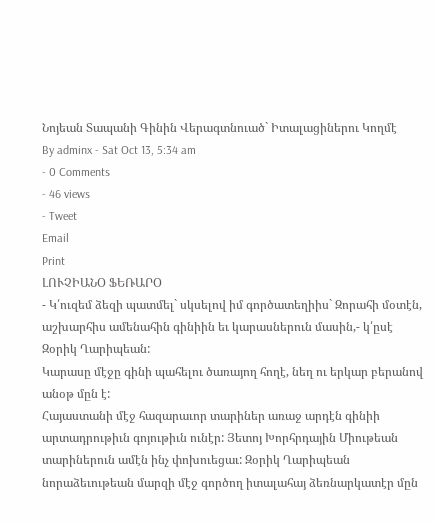Նոյեան Տապանի Գինին Վերագտնուած` Իտալացիներու Կողմէ
By adminx - Sat Oct 13, 5:34 am
- 0 Comments
- 46 views
- Tweet
Email
Print
ԼՈՒՉԻԱՆՕ ՖԵՌԱՐՕ
- Կ՛ուզեմ ձեզի պատմել` սկսելով իմ գործատեղիիս` Զորահի մօտէն, աշխարհիս ամենահին գինիին եւ կարասներուն մասին,- կ՛ըսէ Զօրիկ Ղարիպեան:
Կարասը մէջը գինի պահելու ծառայող հողէ, նեղ ու երկար բերանով անօթ մըն է:
Հայաստանի մէջ հազարաւոր տարիներ առաջ արդէն գինիի արտադրութիւն գոյութիւն ունէր: Յետոյ Խորհրդային Միութեան տարիներուն ամէն ինչ փոխուեցաւ: Զօրիկ Ղարիպեան նորաձեւութեան մարզի մէջ գործող իտալահայ ձեռնարկատէր մըն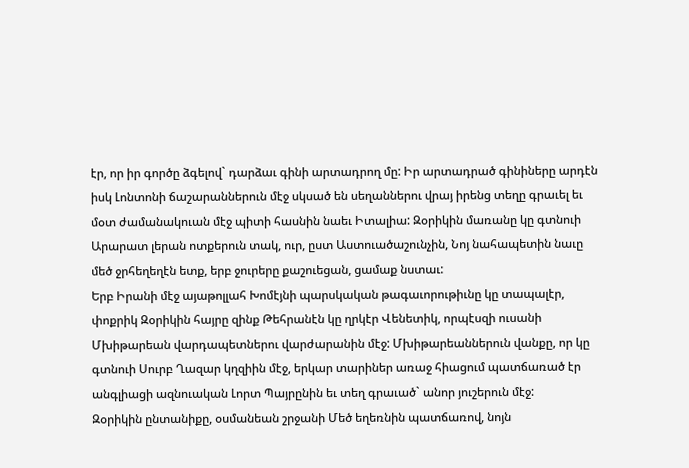էր, որ իր գործը ձգելով` դարձաւ գինի արտադրող մը: Իր արտադրած գինիները արդէն իսկ Լոնտոնի ճաշարաններուն մէջ սկսած են սեղաններու վրայ իրենց տեղը գրաւել եւ մօտ ժամանակուան մէջ պիտի հասնին նաեւ Իտալիա: Զօրիկին մառանը կը գտնուի Արարատ լերան ոտքերուն տակ, ուր, ըստ Աստուածաշունչին, Նոյ նահապետին նաւը մեծ ջրհեղեղէն ետք, երբ ջուրերը քաշուեցան, ցամաք նստաւ:
Երբ Իրանի մէջ այաթոլլահ Խոմէյնի պարսկական թագաւորութիւնը կը տապալէր, փոքրիկ Զօրիկին հայրը զինք Թեհրանէն կը ղրկէր Վենետիկ, որպէսզի ուսանի Մխիթարեան վարդապետներու վարժարանին մէջ: Մխիթարեաններուն վանքը, որ կը գտնուի Սուրբ Ղազար կղզիին մէջ, երկար տարիներ առաջ հիացում պատճառած էր անգլիացի ազնուական Լորտ Պայրընին եւ տեղ գրաւած` անոր յուշերուն մէջ:
Զօրիկին ընտանիքը, օսմանեան շրջանի Մեծ եղեռնին պատճառով, նոյն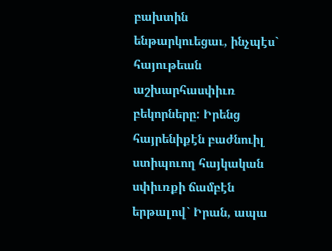բախտին ենթարկուեցաւ, ինչպէս` հայութեան աշխարհասփիւռ բեկորները: Իրենց հայրենիքէն բաժնուիլ ստիպուող հայկական սփիւռքի ճամբէն երթալով` Իրան, ապա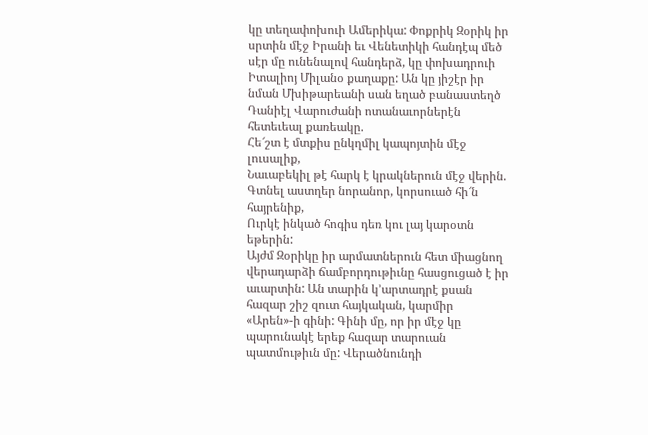կը տեղափոխուի Ամերիկա: Փոքրիկ Զօրիկ իր սրտին մէջ Իրանի եւ Վենետիկի հանդէպ մեծ սէր մը ունենալով հանդերձ, կը փոխադրուի Իտալիոյ Միլանօ քաղաքը: Ան կը յիշէր իր նման Մխիթարեանի սան եղած բանաստեղծ Դանիէլ Վարուժանի ոտանաւորներէն հետեւեալ քառեակը.
Հե՜շտ է մտքիս ընկղմիլ կապոյտին մէջ լուսալիք,
Նաւաբեկիլ թէ հարկ է կրակներուն մէջ վերին.
Գտնել աստղեր նորանոր, կորսուած հի՜ն հայրենիք,
Ուրկէ ինկած հոգիս դեռ կու լայ կարօտն եթերին:
Այժմ Զօրիկը իր արմատներուն հետ միացնող վերադարձի ճամբորդութիւնը հասցուցած է իր աւարտին: Ան տարին կ’արտադրէ քսան հազար շիշ զուտ հայկական, կարմիր «Արեն»-ի գինի: Գինի մը, որ իր մէջ կը պարունակէ երեք հազար տարուան պատմութիւն մը: Վերածնունդի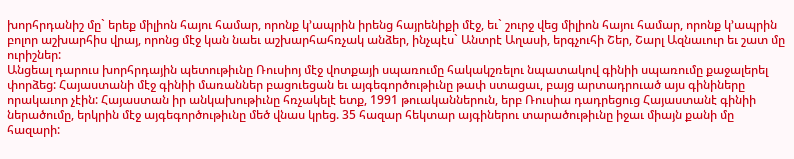խորհրդանիշ մը` երեք միլիոն հայու համար, որոնք կ’ապրին իրենց հայրենիքի մէջ, եւ` շուրջ վեց միլիոն հայու համար, որոնք կ’ապրին բոլոր աշխարհիս վրայ, որոնց մէջ կան նաեւ աշխարհահռչակ անձեր, ինչպէս` Անտրէ Աղասի, երգչուհի Շեր, Շարլ Ազնաւուր եւ շատ մը ուրիշներ:
Անցեալ դարուս խորհրդային պետութիւնը Ռուսիոյ մէջ վոտքայի սպառումը հակակշռելու նպատակով գինիի սպառումը քաջալերել փորձեց: Հայաստանի մէջ գինիի մառաններ բացուեցան եւ այգեգործութիւնը թափ ստացաւ, բայց արտադրուած այս գինիները որակաւոր չէին: Հայաստան իր անկախութիւնը հռչակելէ ետք, 1991 թուականներուն, երբ Ռուսիա դադրեցուց Հայաստանէ գինիի ներածումը, երկրին մէջ այգեգործութիւնը մեծ վնաս կրեց. 35 հազար հեկտար այգիներու տարածութիւնը իջաւ միայն քանի մը հազարի: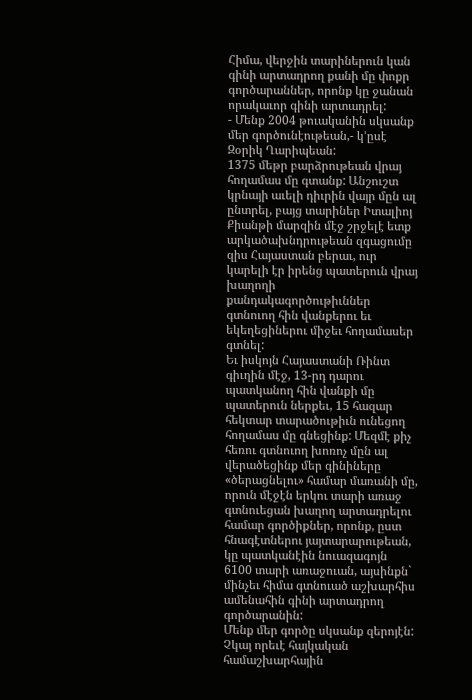Հիմա, վերջին տարիներուն կան գինի արտադրող քանի մը փոքր գործարաններ, որոնք կը ջանան որակաւոր գինի արտադրել:
- Մենք 2004 թուականին սկսանք մեր գործունէութեան,- կ’ըսէ Զօրիկ Ղարիպեան:
1375 մեթր բարձրութեան վրայ հողամաս մը գտանք: Անշուշտ կրնայի աւելի դիւրին վայր մըն ալ ընտրել, բայց տարիներ Իտալիոյ Քիանթի մարզին մէջ շրջելէ ետք արկածախնդրութեան զգացումը զիս Հայաստան բերաւ, ուր կարելի էր իրենց պատերուն վրայ խաղողի քանդակագործութիւններ գտնուող հին վանքերու եւ եկեղեցիներու միջեւ հողամասեր գտնել:
Եւ իսկոյն Հայաստանի Ռինտ գիւղին մէջ, 13-րդ դարու պատկանող հին վանքի մը պատերուն ներքեւ, 15 հազար հեկտար տարածութիւն ունեցող հողամաս մը գնեցինք: Մեզմէ քիչ հեռու գտնուող խոռոչ մըն ալ վերածեցինք մեր գինիները «ծերացնելու» համար մառանի մը, որուն մէջէն երկու տարի առաջ գտնուեցան խաղող արտադրելու համար գործիքներ, որոնք, ըստ հնագէտներու յայտարարութեան, կը պատկանէին նուազագոյն 6100 տարի առաջուան, այսինքն` մինչեւ հիմա գտնուած աշխարհիս ամենահին գինի արտադրող գործարանին:
Մենք մեր գործը սկսանք զերոյէն: Չկայ որեւէ հայկական համաշխարհային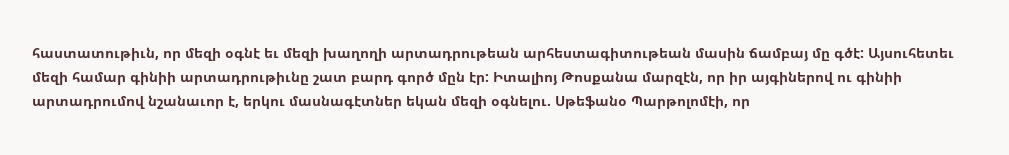հաստատութիւն, որ մեզի օգնէ եւ մեզի խաղողի արտադրութեան արհեստագիտութեան մասին ճամբայ մը գծէ: Այսուհետեւ մեզի համար գինիի արտադրութիւնը շատ բարդ գործ մըն էր: Իտալիոյ Թոսքանա մարզէն, որ իր այգիներով ու գինիի արտադրումով նշանաւոր է, երկու մասնագէտներ եկան մեզի օգնելու. Սթեֆանօ Պարթոլոմէի, որ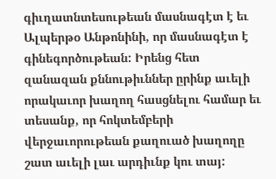գիւղատնտեսութեան մասնագէտ է եւ Ալպերթօ Անթոնինի, որ մասնագէտ է գինեգործութեան: Իրենց հետ զանազան քննութիւններ ըրինք աւելի որակաւոր խաղող հասցնելու համար եւ տեսանք, որ հոկտեմբերի վերջաւորութեան քաղուած խաղողը շատ աւելի լաւ արդիւնք կու տայ: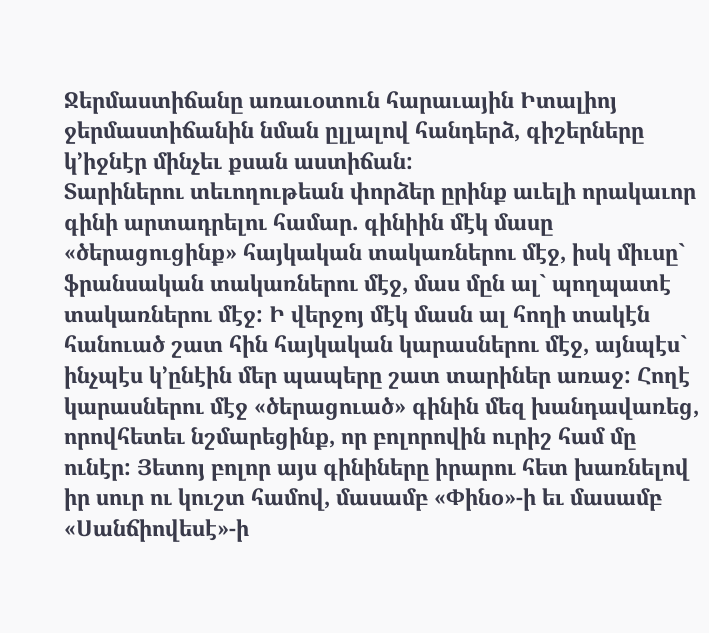Ջերմաստիճանը առաւօտուն հարաւային Իտալիոյ ջերմաստիճանին նման ըլլալով հանդերձ, գիշերները կ’իջնէր մինչեւ քսան աստիճան:
Տարիներու տեւողութեան փորձեր ըրինք աւելի որակաւոր գինի արտադրելու համար. գինիին մէկ մասը «ծերացուցինք» հայկական տակառներու մէջ, իսկ միւսը` ֆրանսական տակառներու մէջ, մաս մըն ալ` պողպատէ տակառներու մէջ: Ի վերջոյ մէկ մասն ալ հողի տակէն հանուած շատ հին հայկական կարասներու մէջ, այնպէս` ինչպէս կ’ընէին մեր պապերը շատ տարիներ առաջ: Հողէ կարասներու մէջ «ծերացուած» գինին մեզ խանդավառեց, որովհետեւ նշմարեցինք, որ բոլորովին ուրիշ համ մը ունէր: Յետոյ բոլոր այս գինիները իրարու հետ խառնելով իր սուր ու կուշտ համով, մասամբ «Փինօ»-ի եւ մասամբ «Սանճիովեսէ»-ի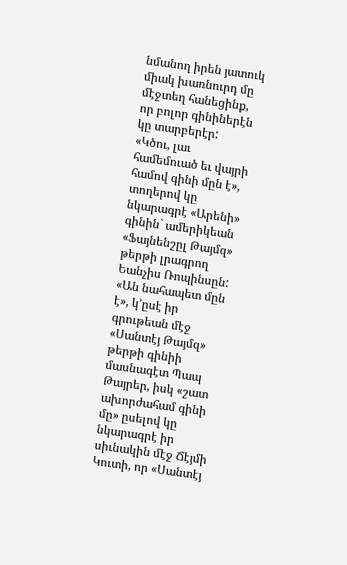նմանող իրեն յատուկ միակ խառնուրդ մը մէջտեղ հանեցինք, որ բոլոր գինիներէն կը տարբերէր:
«Կծու, լաւ համեմուած եւ վայրի համով գինի մըն է», տողերով կը նկարագրէ «Արենի» գինին` ամերիկեան «Ֆայնենշըլ Թայմզ» թերթի լրագրող Եանչիս Ռոպինսըն:
«Ան նահապետ մըն է», կ’ըսէ իր գրութեան մէջ «Սանտէյ Թայմզ» թերթի գինիի մասնագէտ Պապ Թայրեր, իսկ «շատ ախորժահամ գինի մը» ըսելով կը նկարագրէ իր սիւնակին մէջ Ճէյմի Կուտի, որ «Սանտէյ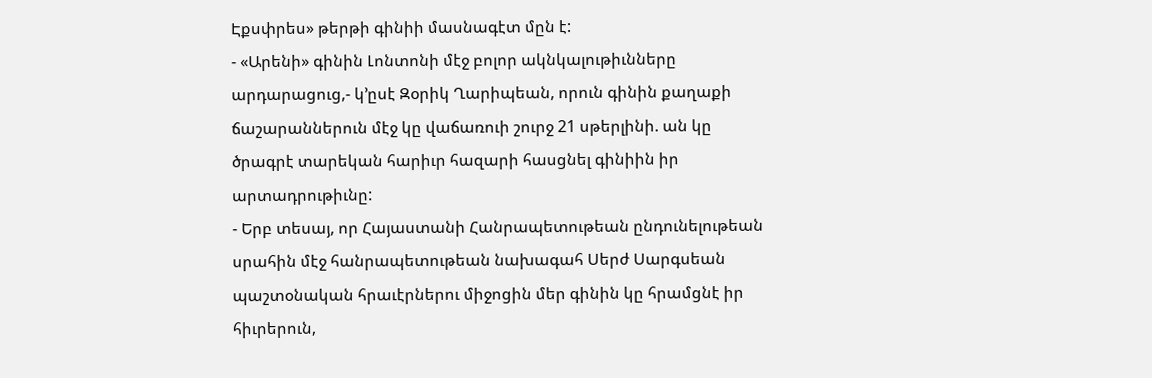Էքսփրես» թերթի գինիի մասնագէտ մըն է:
- «Արենի» գինին Լոնտոնի մէջ բոլոր ակնկալութիւնները արդարացուց,- կ’ըսէ Զօրիկ Ղարիպեան, որուն գինին քաղաքի ճաշարաններուն մէջ կը վաճառուի շուրջ 21 սթերլինի. ան կը ծրագրէ տարեկան հարիւր հազարի հասցնել գինիին իր արտադրութիւնը:
- Երբ տեսայ, որ Հայաստանի Հանրապետութեան ընդունելութեան սրահին մէջ հանրապետութեան նախագահ Սերժ Սարգսեան պաշտօնական հրաւէրներու միջոցին մեր գինին կը հրամցնէ իր հիւրերուն,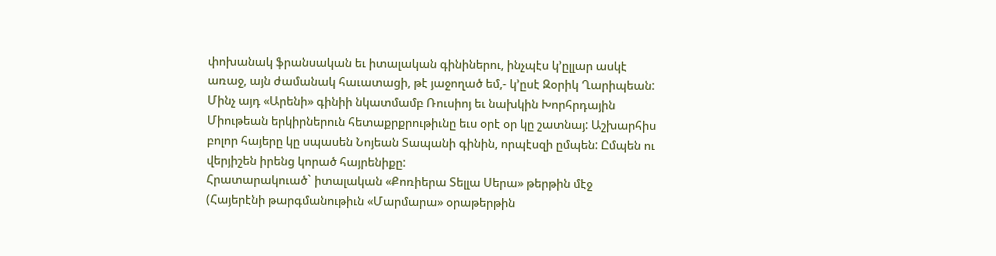փոխանակ ֆրանսական եւ իտալական գինիներու, ինչպէս կ’ըլլար ասկէ առաջ, այն ժամանակ հաւատացի, թէ յաջողած եմ,- կ’ըսէ Զօրիկ Ղարիպեան:
Մինչ այդ «Արենի» գինիի նկատմամբ Ռուսիոյ եւ նախկին Խորհրդային Միութեան երկիրներուն հետաքրքրութիւնը եւս օրէ օր կը շատնայ: Աշխարհիս բոլոր հայերը կը սպասեն Նոյեան Տապանի գինին, որպէսզի ըմպեն: Ըմպեն ու վերյիշեն իրենց կորած հայրենիքը:
Հրատարակուած` իտալական «Քոռիերա Տելլա Սերա» թերթին մէջ
(Հայերէնի թարգմանութիւն «Մարմարա» օրաթերթին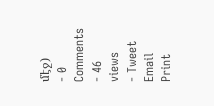մէջ)
- 0 Comments
- 46 views
- Tweet
Email
Print